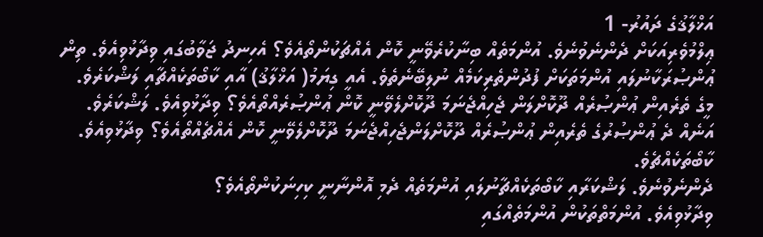އަޚްލާޤުގެ ދައުރު- 1
ޢިލްމުވެރިއަކަށް ދެންނެވުނެވެ. އުންމަތެއް ބިނާކުރެވޭނީ ކޮން އެއްޗަކުންތޯއެވެ؟ އެހިނދު ޖަވާބުގައި ވިދާޅުވިއެވެ. ތިން ޢުންޞުރަކާނުލައި އުންމަތަކަށް ފުދުންތެރިކަމެއް ނުލިބޭނެތެވެ. އެއީ ގިޔަމު( އަޚްލާޤު) އާއި ކާބޯތަކެއްޗާއި ލަޝްކަރެވެ.
މީގެ ތެރެއިން ޢުންޞުރެއް ދޫކޮށްލަން ޖެހިއްޖެނަމަ ދޫކޮށްލެވޭނީ ކޮން ޢުންޞުރެއްތޯއެވެ؟ ވިދާޅުވިއެވެ. ލަޝްކަރެވެ.
އަނެއް ދެ ޢުންޞުރުގެ ތެރެއިން ޢުންޞުރެއް ދޫކޮށްލަންޖެހިއްޖެނަމަ ދޫކޮށްލެވޭނީ ކޮން އެއްޗެއްތޯއެވެ؟ ވިދާޅުވިއެވެ. ކާބޯތަކެއްޗެވެ.
ދެންނެވުނެވެ. ލަޝްކަރާއި ކާބޯތަކެއްޗާނުލައި އުންމަތެއް ދެމި އޮންނާނީ ކިހިނަކުންތޯއެވެ؟
ވިދާޅުވިއެވެ. އުންމަތްތަކުން އުންމަތެއްގައި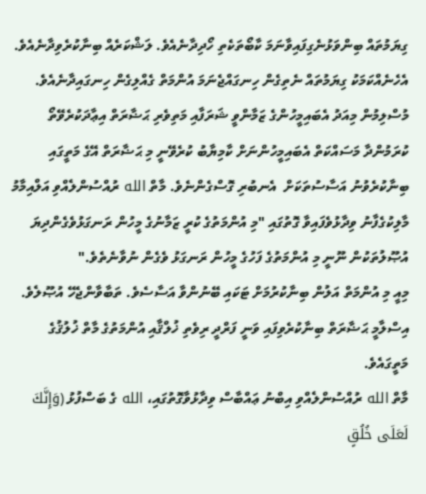ގިޔަމުތައް ބިންވަޅުނެގިފައިވާނަމަ ކާބޯތަކެތި ހޯދިދާނެއެވެ. ލަޝްކަރެއް ބިނާކުރެވިދާނެއެވެ. އެހެނެއްކަމަކު ގިޔަމުތައް ނެތިގެން ހިނގައްޖެނަމަ އުންމަތް ގެއްލިގެން ހިނގައިދާނެއެވެ.
މުސްލިމުން މިއަދު އެބައިމީހުންގެ ޒަމާންވީ ޝަރަފާއި މަތިވެރި ޙަޟާރަތް އިޢާދަކުރެވޭތޯ ކުރަމުންދާ މަސައްކަތް އެބައިމީހުންނަށް ކާމިޔާބު ކުރެވޭނީ މި ޙަޟާރަތް އޭގެ މަތީގައި ބިނާކުރެވުނު އަސާސުތަކަށް  އެނބުރި ގޮސްގެންނެވެ. މާތް الله ރުއްސުންލެއްވި އަލްއިމާމު މާލިކުގެފާނު ވިދާޅުވެފައިވާ ގޮތުގައި "މި އުންމަތުގެ ކުރީ ޒަމާނުގެ މީހުން ރަނގަޅުވެގެންދިޔަ އުޞޫލުތަކުން ނޫނީ މި އުންމަތުގެ ފަހުގެ މީހުން ރަނގަޅު ވެގެން ނުވާނެތެވެ."
މިއީ މި އުންމަތް އަލުން ބިނާކުރުމަށް ޓަކައި ބޭނުންވާ އަސާސެވެ. ތަބާވާންޖެހޭ އުޞޫލެވެ. އިސްލާމީ ޙަޟާރަތް ބިނާކުރެވިފައި ވަނީ ފަރްދީ ރިވެތި ޚުލްޤާއި އުންމަތުގެ މާތް ޚުލުޤުގެ މަތީގައެވެ.
މާތް الله ރުއްސުންލެއްވި އިބްނު ޢައްބާސް ވިދާޅުވާގޮތުގައި، الله ގެ ބަސްފުޅު (وَإِنَّكَ لَعَلَى خُلُقٍ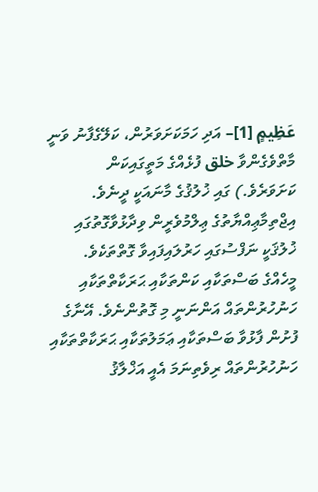عَظِيمٍ [1]– އަދި ހަމަކަށަވަރުން، ކަލޭގެފާނު ވަނީ މާތްވެގެންވާ خلق ފުޅެއްގެ މަތީގައިކަން ކަށަވަރެވެ.) ގައި ޚުލުޤުގެ މާނައަކީ ދީނެވެ.
އިޖްތިމާޢިއްޔާތުގެ ޢިލްމުވެރީން ވިދާޅުވާގޮތުގައި ޚުލުޤަކީ ނަފްސުގައި ހަރުލައިފައިވާ ގޮތްތަކެވެ. މީހެއްގެ ބަސްތަކާއި ކަންތަކާއި ޙަރަކާތްތަކާއި ހަނުހުރުންތައް އަންނަނީ މި ގޮތުންނެވެ. އޭނާގެ ފުށުން ފާޅުވާ ބަސްތަކާއި ޢަމަލުތަކާއި ޙަރަކާތްތަކާއި ހަނުހުރުންތައް ރިވެތިނަމަ އެއީ އަޚްލާޤު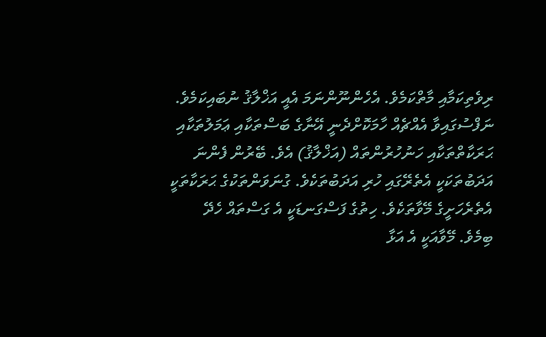ރިވެތިކަމާއި މާތްކަމެވެ. އެހެންނޫންނަމަ އެއީ އަޚްލާޤު ނުބައިކަމެވެ.
ނަފްސުގައިވާ އެއްޗެއް ހާމަކޮށްދެނީ އޭނާގެ ބަސްތަކާއި ޢަމަލުތަކާއި ޙަރަކާތްތަކާއި ހަނުހުރުންތައް (އަޚްލާޤު) އެވެ. ބޭރުން ފެންނަ އަދަބުތަކަކީ އެތެރޭގައި ހުރި އަދަބުތަކެވެ. ގުނަވަންތަކުގެ ޙަރަކާތަކީ އެތެރެހަށީގެ މޭވާތަކެވެ. ހިތުގެ ފަސްގަނޑަކީ އެ ގަސްތައް ހެދޭ ބިމެވެ. މޭވާއަކީ އެ އަޅާ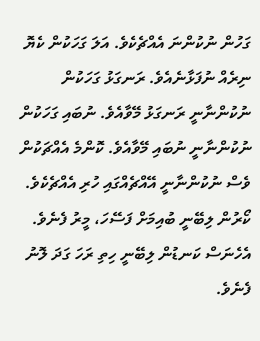ގަހުން ނުކުންނަ އެއްޗެކެވެ. އަލަ ގަހަކުން ކެޔޮ ނިރެއް ނުފަޅާނެއެވެ. ރަނގަޅު ގަހަކުން ނުކުންނާނީ ރަނގަޅު މޭވާއެވެ. ނުބައި ގަހަކުން ނުކުންނާނީ ނުބައި މޭވާއެވެ. ކޮންމެ އެއްޗަކުން ވެސް ނުކުންނާނީ އޭއްޗެއްގައި ހުރި އެއްޗެކެވެ. ކޯރުން ލިބޭނީ ބުއިމަށް ފަސޭހަ، މީރު ފެނެވެ. އެހެނަސް ކަނޑުން ލިބޭނީ ހިތި ރަހަ ގަދަ ލޮނު ފެނެވެ.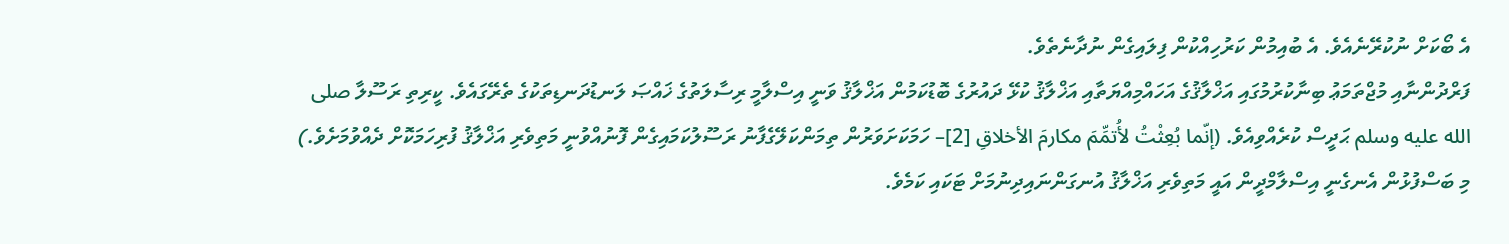އެ ބޯކަށް ނުކުރޭނެއެވެ. އެ ބުއިމުން ކަރުހިއްކުން ފިލައިގެން ނުދާނެތެވެ.
ފަރްދުންނާއި މުޖްތަމަޢު ބިނާކުރުމުގައި އަޚްލާޤުގެ އަހައްމިއްޔަތާއި އަޚްލާޤު ކުޅޭ ދައުރުގެ ބޮޑުކަމުން އަޚްލާޤު ވަނީ އިސްލާމީ ރިސާލަތުގެ ޚައްޞަ ލަނޑުދަނޑިތަކުގެ ތެރޭގައެވެ. ކީރިތި ރަސޫލާ صلى الله عليه وسلم ޙަދީސް ކުރެއްވިއެވެ. (إنّما بُعِثْتُ لأُتمِّمَ مكارمَ الأخلاقِ [2]– ހަމަކަށަވަރުން ތިމަންކަލޭގެފާނު ރަސޫލުކަމައިގެން ފޮނުއްވުނީ މަތިވެރި އަޚްލާޤު ފުރިހަމަކޮށް ދެއްވުމަށެވެ.)
މި ބަސްފުޅުން އެނގެނީ އިސްލާމްދީން އައީ މަތިވެރި އަޚްލާޤު އުނގަންނައިދިނުމަށް ޓަކައި ކަމެވެ.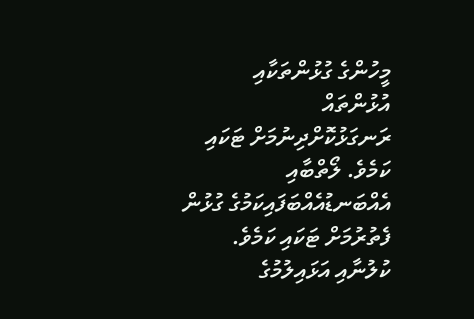މީހުންގެ ގުޅުންތަކާއި އުޅުންތައް ރަނގަޅުކޮށްދިނުމަށް ޓަކައި ކަމެވެ. ލޯތްބާއި އެއްބަނޑުއެއްބަފައިކަމުގެ ގުޅުން ފެތުރުމަށް ޓަކައި ކަމެވެ. ކުލުނާއި އަޅައިލުމުގެ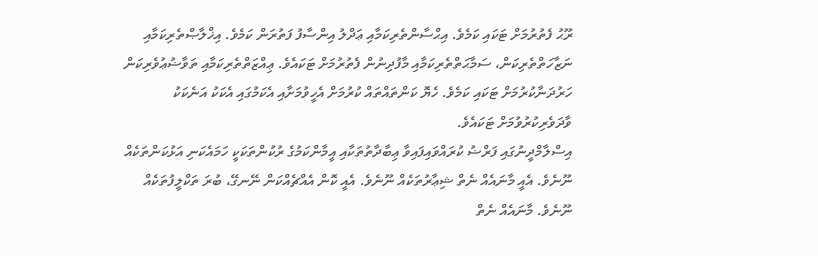ރޫޙު ފެތުރުމަށް ޓަކައި ކަމެވެ. އިޙްސާންތެރިކަމާއި ޢަދްލު އިންސާފު ފަތުރަން ކަމެވެ. އިޚްލާޞްތެރިކަމާއި ނަޒާހަތްތެރިކަން، ސަމާޙަތްތެރިކަމާއި މާފުދިނުން ފެތުރުމަށް ޓަކައެވެ. ޢިއްޒަތްތެރިކަމާއި ތަވާޟުޢުވެރިކަން ހަރުދަނާކުރުމަށް ޓަކައި ކަމެވެ. ހެޔޮ ކަންތައްތައް ކުރުމަށް އެހީވުމަށާއި އެކަމުގައި އެކަކު އަނެކަކު ވާދަވެރިކުރުވުމަށް ޓަކައެވެ.
އިސްލާމްދީނުގައި ފަރްޟު ކުރައްވައިފައިވާ ޢިބާދާތުތަކާއި އީމާންކަމުގެ ރުކުންތަކަކީ ހަމައެކަނި އަޅުކަންތަކެއް ނޫނެވެ. އެއީ މާނައެއް ނެތް ޝިޢާރުތަކެއް ނޫނެވެ. އެއީ ކޮން އެއްޗެއްކަން ނޭނގޭ، ބުރަ ތަކްލީފުތަކެއް ނޫނެވެ. މާނައެއް ނެތް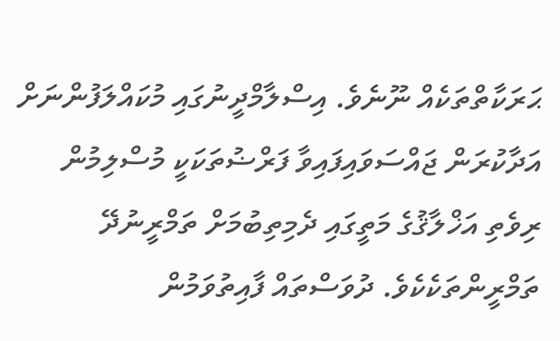ޙަރަކާތްތަކެއް ނޫނެވެ. އިސްލާމްދީނުގައި މުކައްލަފުންނަށް އަދާކުރަން ޖައްސަވައިފައިވާ ފަރްޟުތަކަކީ މުސްލިމުން ރިވެތި އަޚްލާޤުގެ މަތީގައި ދެމިތިބުމަށް ތަމްރީނުދޭ ތަމްރީންތަކެކެވެ. ދުވަސްތައް ފާއިތުވަމުން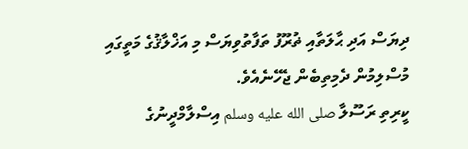ދިޔަސް އަދި ޙާލަތާއި ޡުރޫފު ތަފާތުވިޔަސް މި އަޚްލާޤުގެ މަތީގައި މުސްލިމުން ދެމިތިބެން ޖެހޭނެއެވެ.
ކީރިތި ރަސޫލާ صلى الله عليه وسلم އިސްލާމްދީނުގެ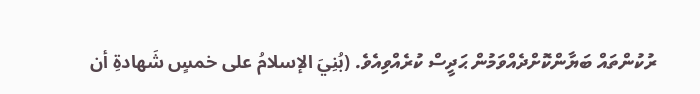ރުކުންތައް ބަޔާންކޮށްދެއްވަމުން ޙަދީސް ކުރެއްވިއެވެ. (بُنِيَ الإسلامُ على خمسٍ شَهادةِ أن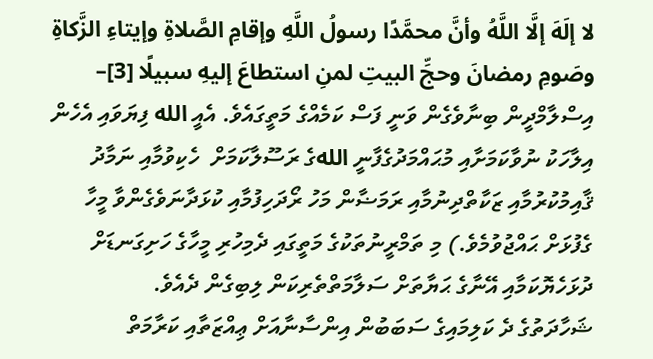لا إلَهَ إلَّا اللَّهُ وأنَّ محمَّدًا رسولُ اللَّهِ وإقامِ الصَّلاةِ وإيتاءِ الزَّكاةِ وصَومِ رمضانَ وحجِّ البيتِ لمنِ استطاعَ إليهِ سبيلًا [3]– އިސްލާމްދީން ބިނާވެގެން ވަނީ ފަސް ކަމެއްގެ މަތީގައެވެ. އެއީ الله ފިޔަވައި އެހެން އިލާހަކު ނުވާކަމަށާއި މުޙައްމަދުގެފާނީ اللهގެ ރަސޫލާކަމަށް  ހެކިވުމާއި ނަމާދު ޤާއިމުކުރުމާއި ޒަކާތްދިނުމާއި ރަމަޟާން މަހު ރޯދަހިފުމާއި ކުޅަދާނަވެގެންވާ މީހާ ގެފުޅަށް ޙައްޖުވުމެވެ.) މި ތަމްރީނުތަކުގެ މަތީގައި ދެމިހުރި މީހާގެ ހަށިގަނޑަށް ދުޅަހެޔޮކަމާއި އޭނާގެ ޙަޔާތަށް ސަލާމަތްތެރިކަން ލިބިގެން ދެއެވެ.
ޝަހާދަތުގެ ދެ ކަލިމައިގެ ސަބަބުން އިންސާނާއަށް ޢިއްޒަތާއި ކަރާމަތް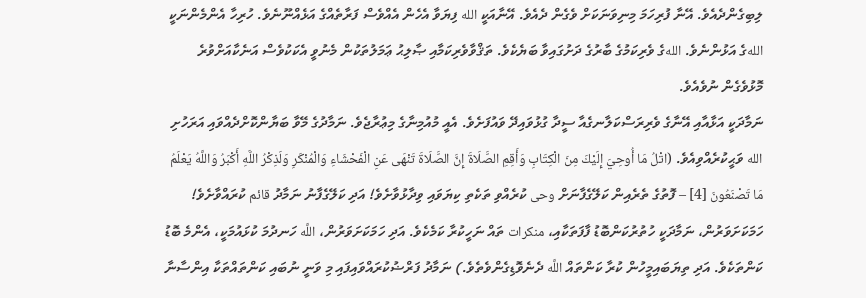ލިބިގެންދެއެވެ. އޭނާ ފުރިހަމަ މިނިވަނަކަށް ވެގެން ދެއެވެ. އޭނާއަކީ الله ފިޔަވާ އެހެން އެއްވެސް ފަރާތެއްގެ އަޅެއްނޫނެވެ. ހުރިހާ އެންމެންނަކީ اللهގެ އަޅުންނެވެ. اللهގެ ވެރިކަމުގެ ބާރުގެ ދަށުގައިވާ ބަޔެކެވެ. ތަޤްވާވެރިކަމާއި ޞާލިޙު ޢަމަލުތަކުން މެނުވީ އެކަކުވެސް އަނެކާއަށްވުރެ މޮޅުވެގެން ނުވެއެވެ.
ނަމާދަކީ އަޅާއާއި އޭނާގެ ވެރިރަސްކަލާނގެއާ ސީދާ ގުޅުވައިދޭ ވައުފަށެވެ. އެއީ މުއުމިނާގެ މިޢުރާޖެވެ. ނަމާދުގެ މޭވާ ބަޔާންކޮށްދެއްވައި އަރަހުށި  الله ވަޙީކުރެއްވިއެވެ. (اتْلُ مَا أُوحِيَ إِلَيْكَ مِنَ الْكِتَابِ وَأَقِمِ الصَّلَاةَ إِنَّ الصَّلَاةَ تَنْهَى عَنِ الْفَحْشَاءِ وَالْمُنْكَرِ وَلَذِكْرُ اللَّهِ أَكْبَرُ وَاللَّهُ يَعْلَمُ مَا تَصْنَعُونَ [4] – ފޮތުގެ ތެރެއިން ކަލޭގެފާނަށް وحى ކުރެއްވި ތަކެތި ކިޔަވައި ވިދާޅުވާށެވެ! އަދި ކަލޭގެފާނު ނަމާދު قائم ކުރައްވާށެވެ! ހަމަކަށަވަރުން، ނަމާދަކީ ހުތުރުކަންބޮޑު ފާފަތަކާއި، منكرات ތައް ނަހީކުރާ ކަމެކެވެ. އަދި ހަމަކަށަވަރުން، اللَّه ހަނދުމަ ކުޅައުމަކީ، އެންމެ ބޮޑު ކަންތަކެވެ. އަދި ތިޔަބައިމީހުން ކުރާ ކަންތައް اللَّه ދެނެވޮޑިގެންވެތެވެ.) ނަމާދު ފަރްޟުކުރައްވައިފައި މި ވަނީ ނުބައި ކަންތައްތަކާ އިންސާނާ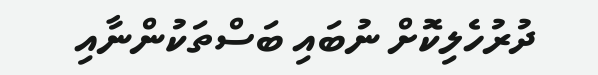ދުރުހެލިކޮށް ނުބައި ބަސްތަކުންނާއި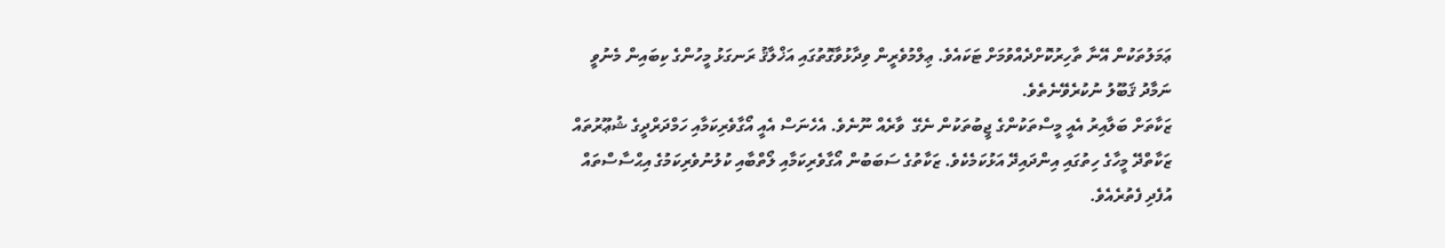ޢަމަލުތަކުން އޭނާ ތާހިރުކޮށްދެއްވުމަށް ޓަކައެވެ. ޢިލްމުވެރީން ވިދާޅުވާގޮތުގައި އަޚްލާޤު ރަނގަޅު މީހުންގެ ކިބައިން މެނުވީ ނަމާދު ޤަބޫލު ނުކުރެވޭނެތެވެ.
ޒަކާތަށް ބަލާއިރު އެއީ މީސްތަކުންގެ ޖީބުތަކުން ނެގޭ  ވާރެއް ނޫނެވެ. އެހެނަސް އެއީ އޯގާވެރިކަމާއި ހަމްދަރްދީގެ ޝުޢޫރުތައް ޒަކާތްދޭ މީހާގެ ހިތުގައި އިންދައިދޭ އަޅުކަމެކެވެ. ޒަކާތުގެ ސަބަބުން އޯގާވެރިކަމާއި ލޯތްބާއި ކުލުނުވެރިކަމުގެ އިޙްސާސްތައް އުފެދި ފެތުރެއެވެ.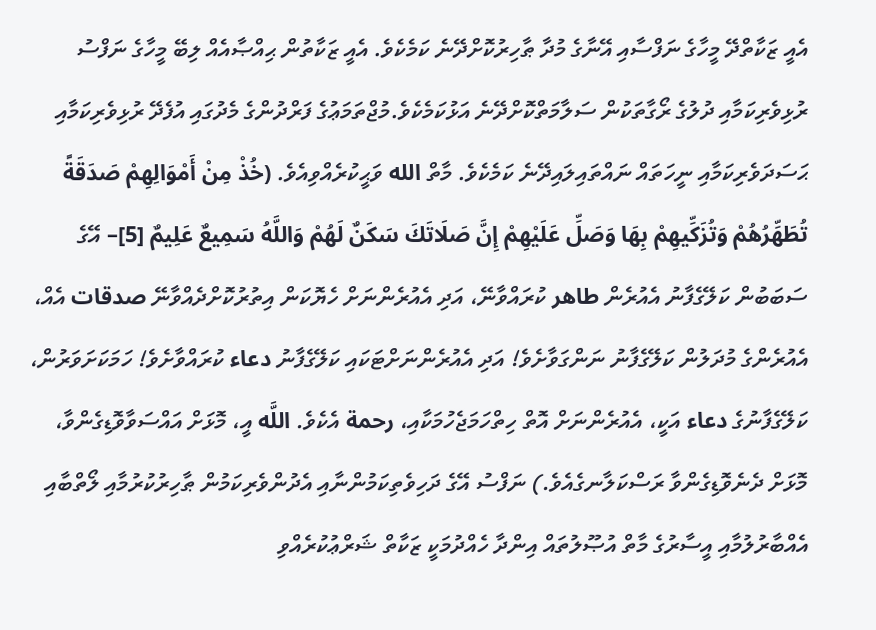އެއީ ޒަކާތްދޭ މީހާގެ ނަފްސާއި އޭނާގެ މުދާ ޠާހިރުކޮށްދޭނެ ކަމެކެވެ. އެއީ ޒަކާތުން ޙިއްޞާއެއް ލިބޭ މީހާގެ ނަފްސު ރުޅިވެރިކަމާއި ދުލުގެ ރޯގާތަކުން ސަލާމަތްކޮށްދޭނެ އަޅުކަމެކެވެ.މުޖްތަމަޢުގެ ފަރްދުންގެ މެދުގައި އުފެދޭ ރުޅިވެރިކަމާއި ޙަސަދަވެރިކަމާއި ނީހަތައް ނައްތައިލައިދޭނެ ކަމެކެވެ. މާތް الله ވަޙީކުރެއްވިއެވެ. (خُذْ مِنْ أَمْوَالِهِمْ صَدَقَةً تُطَهِّرُهُمْ وَتُزَكِّيهِمْ بِهَا وَصَلِّ عَلَيْهِمْ إِنَّ صَلَاتَكَ سَكَنٌ لَهُمْ وَاللَّهُ سَمِيعٌ عَلِيمٌ [5]– އޭގެ ސަބަބުން ކަލޭގެފާނު އެއުރެން طاهر ކުރައްވާނޭ، އަދި އެއުރެންނަށް ހެޔޮކަން އިތުރުކޮށްދެއްވާނޭ صدقات އެއް، އެއުރެންގެ މުދަލުން ކަލޭގެފާނު ނަންގަވާށެވެ! އަދި އެއުރެންނަށްޓަކައި ކަލޭގެފާނު دعاء ކުރައްވާށެވެ! ހަމަކަށަވަރުން، ކަލޭގެފާނުގެ دعاء އަކީ، އެއުރެންނަށް އޮތް ހިތްހަމަޖެހުމަކާއި، رحمة އެކެވެ. اللَّه އީ، މޮޅަށް އައްސަވާވޮޑިގެންވާ، މޮޅަށް ދެނެވޮޑިގެންވާ ރަސްކަލާނގެއެވެ.) ނަފްސު އޭގެ ދަހިވެތިކަމުންނާއި އެދުންވެރިކަމުން ޠާހިރުކުރުމާއި ލޯތްބާއި އެއްބާރުލުމާއި އީސާރުގެ މާތް އުޞޫލުތައް އިންދާ ހެއްދުމަކީ ޒަކާތް ޝަރްޢުކުރެއްވި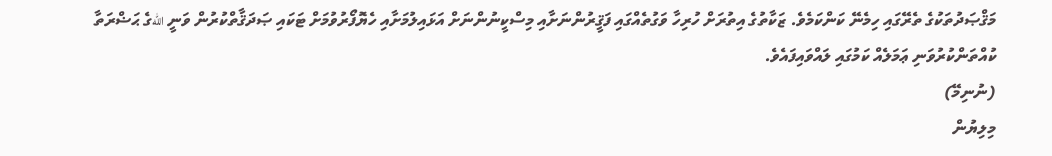މަޤްޞަދުތަކުގެ ތެރޭގައި ހިމެނޭ ކަންކަމެވެ. ޒަކާތުގެ އިތުރަށް ހުރިހާ ވަގުތެއްގައި ފަޤީރުންނަށާއި މިސްކީނުންނަށް އަޅައިލުމަށާއި ހެޔޮފޯރުވުމަށް ޓަކައި ޞަދަޤާތްކުރުން ވަނީ اللهގެ ޙަޟްރަތާ ކުއްތަންކުރުވަނި ޢަމަލެއް ކަމުގައި ލައްވައިފައެވެ.
(ނުނިމޭ)
މިލިޔުން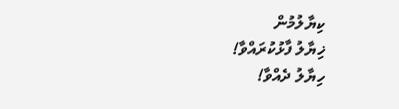ކިޔާލުމުން
ޚިޔާލު ފާޅުކުރައްވާ!
ހިޔާލު ދެއްވާ!